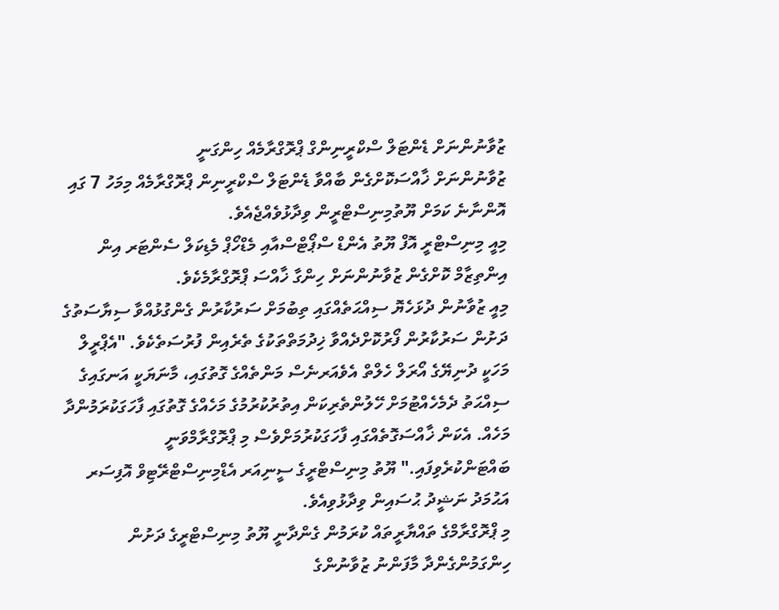ޒުވާނުންނަށް ޑެންޓަލް ސްކްރީނިންގް ޕްރޮގްރާމެއް ހިންގަނީ
ޒުވާނުންނަށް ޚާއްސަކޮށްގެން ބާއްވާ ޑެންޓަލް ސްކްރީނިން ޕްރޮގްރާމެއް މިމަހު 7 ގައި އޮންނާނެ ކަމަށް ޔޫތުމިނިސްޓްރީން ވިދާޅުވެއްޖެއެވެ.
މިއީ މިނިސްޓްރީ އޮފް ޔޫތު އެންޑް ސްޕޯޓްސްއާއި މެޑްހޯޕް މެޑިކަލް ސެންޓަރ އިން އިންތިޒާމް ކޮށްގެން ޒުވާނުންނަށް ހިންގާ ޚާއްސަ ޕްރޮގްރާމެކެވެ.
މިއީ ޒުވާނުން ދުޅަހެޔޮ ސިއްޙަތެއްގައި ތިބުމަށް ސަރުކާރުން ގެންގުޅުއްވާ ސިޔާސަތުގެ ދަށުން ސަރުކާރުން ފޯރުކޮށްދެއްވާ ޚިދުމަތްތަކުގެ ތެރެއިން ފުރުސަތެކެވެ. "އެޕްރީލް މަހަކީ ދުނިޔޭގެ އޯރަލް ހެލްތް އެވެއަރނެސް މަންތެއްގެ ގޮތުގައި، މާނަޔަކީ އަނގައިގެ ސިއްޙަތު ދެމެހެއްޓުމަށް ހޭލުންތެރިކަން އިތުރުކުރުމުގެ މަހެއްގެ ގޮތުގައި ފާހަގަކުރަމުންދާ މަހެއް. އެކަން ޚާއްސަގޮތެއްގައި ފާހަގަކުރުމަށްވެސް މި ޕްރޮގްރާމްވަނީ ބައްޓަންކުރެވިފައި." ޔޫތު މިނިސްޓްރީގެ ސީނިއަރ އެޑްމިނިސްޓްރޭޓިވް އޮފިސަރ އަޙުމަދު ނަޝީދު ޙުސައިން ވިދާޅުވިއެވެ.
މި ޕްރޮގްރާމްގެ ތައްޔާރީތައް ކުރަމުން ގެންދާނީ ޔޫތު މިނިސްޓްރީގެ ދަށުން ހިންގަމުންގެންދާ މާފަންނު ޒުވާނުންގެ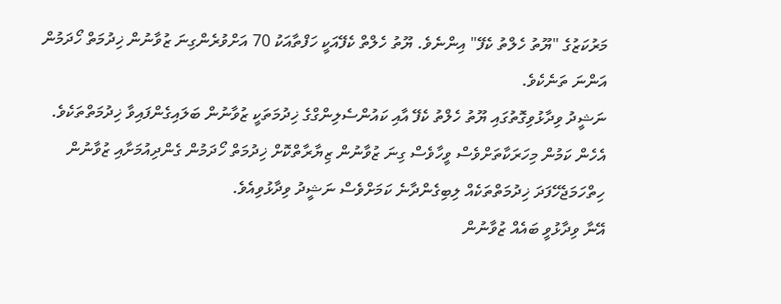މަރުކަޒުގެ "ޔޫތު ހެލްތު ކެފޭ" އިންނެވެ. ޔޫތު ހެލްތް ކެފޭއަކީ ހަފްތާއަކު 70 އަށްވުރެންގިނަ ޒުވާނުން ޚިދުމަތް ހޯދަމުން އަންނަ ތަނެކެވެ.
ނަޝީދު ވިދާޅުވިގޮތުގައި ޔޫތު ހެލްތު ކެފޭ އާއި ކައުންސެލިންގްގެ ޚިދުމަތަކީ ޒުވާނުން ބަލައިގެންފައިވާ ޚިދުމަތްތަކެވެ. އެހެން ކަމުން މިހަރަކާތަށްވެސް ވީހާވެސް ގިނަ ޒުވާނުން ޒިޔާރާތްކޮށް ޚިދުމަތް ހޯދަމުން ގެންދިއުމަށާއި ޒުވާނުން ހިތްހަމަޖެހޭފަދަ ޚިދުމަތްތަކެއް ލިބިގެންދާނެ ކަމަށްވެސް ނަޝީދު ވިދާޅުވިއެވެ.
އޭނާ ވިދާޅުވީ ބައެއް ޒުވާނުން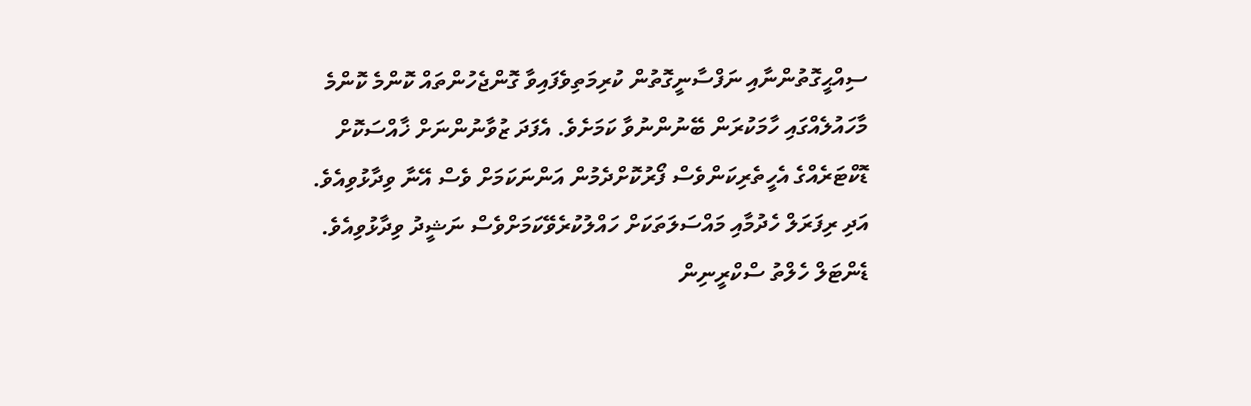ސިއްޙީގޮތުންނާއި ނަފްސާނީގޮތުން ކުރިމަތިވެފައިވާ ގޮންޖެހުންތައް ކޮންމެ ކޮންމެ މާހައުލެއްގައި ހާމަކުރަން ބޭނުންނުވާ ކަމަށެވެ. އެފަދަ ޒުވާނުންނަށް ޚާއްސަކޮށް ޑޮކްޓަރެއްގެ އެހީތެރިކަންވެސް ފޯރުކޮށްދެމުން އަންނަކަމަށް ވެސް އޭނާ ވިދާޅުވިއެވެ. އަދި ރިފަރަލް ހެދުމާއި މައްސަލަތަކަށް ހައްލުކުރެވޭކަމަށްވެސް ނަޝީދު ވިދާޅުވިއެވެ.
ޑެންޓަލް ހެލްތު ސްކްރީނިން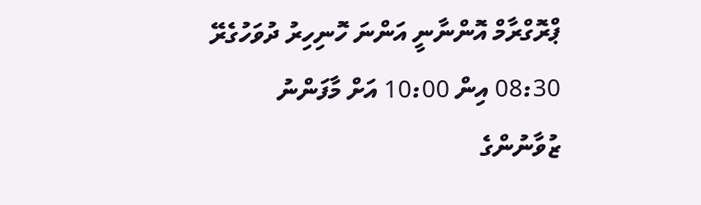ޕްރޮގްރާމް އޮންނާނީ އަންނަ ހޮނިހިރު ދުވަހުގެރޭ 08:30 އިން 10:00 އަށް މާފަންނު ޒުވާނުންގެ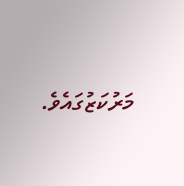މަރުކަޒުގައެވެ.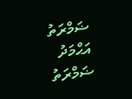ޟަމްރަތު އަޙްމަދު
ޟަމްރަތު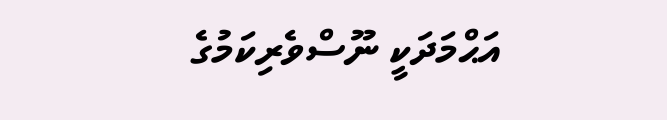އަޙްމަދަކީ ނޫސްވެރިކަމުގެ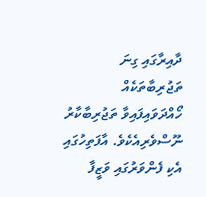ދާއިރާގައި ގިނަ ތަޖުރިބާތަކެއް ހޯއްދަވައިފައިވާ ތަޖުރިބާކާރު ނޫސްވެރިއެކެވެ. އާފަތިހުގައި އެކި ފެންވަރުގައި ވަޒީފާ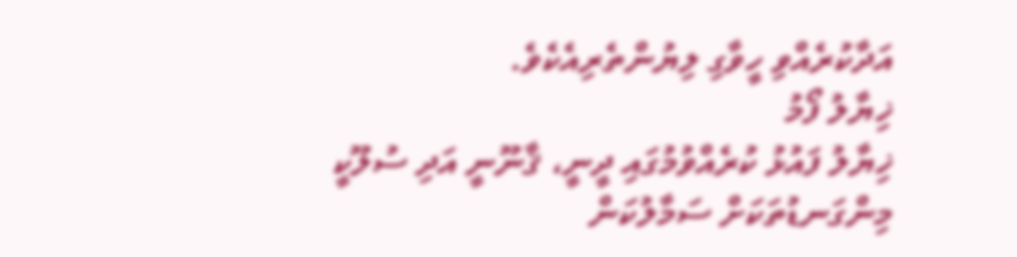އަދާކުރެއްވި ހީވާގި ލިޔުންތެރިއެކެވެ.
ޚިޔާލު ފޯމު
ޚިޔާލު ފައުޅު ކުރެއްވުމުގައި ދީނީ، ޤާނޫނީ އަދި ސުލޫކީ މިންގަނޑުތަކަށް ސަމާލުކަން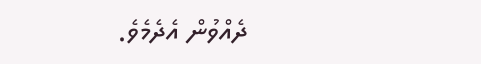ދެއްވުން އެދެމެވެ.